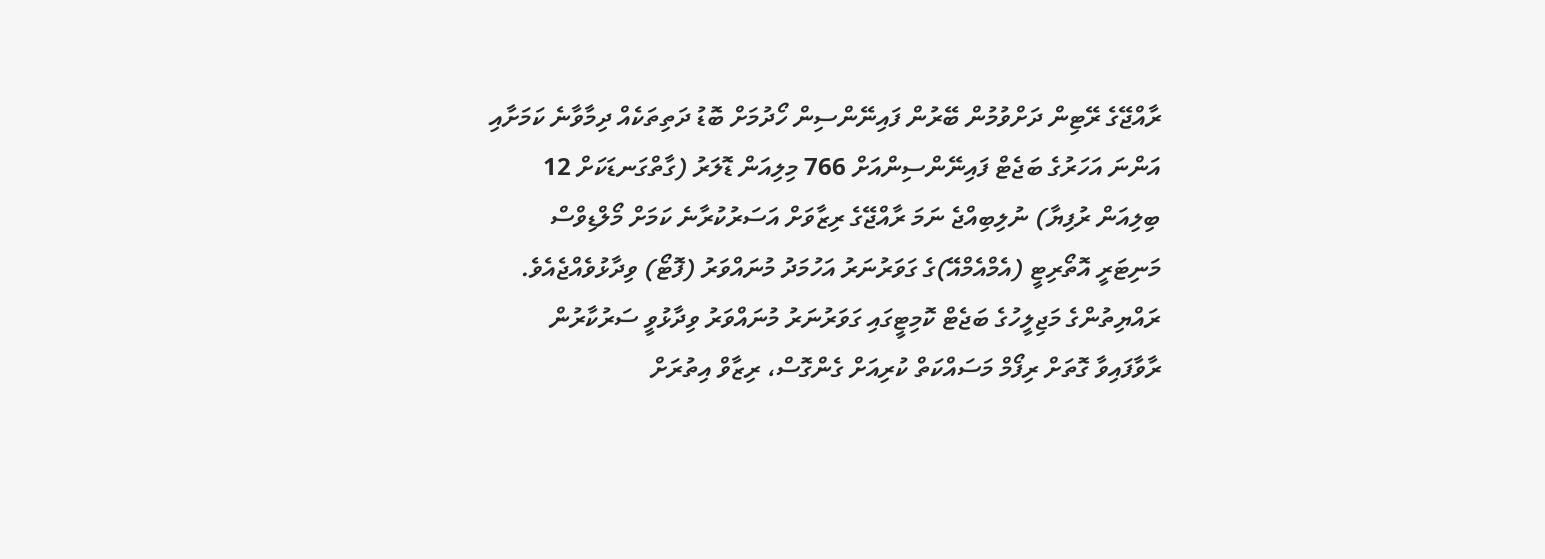ރާއްޖޭގެ ރޭޓިން ދަށްވުމުން ބޭރުން ފައިނޭންސިން ހޯދުމަށް ބޮޑު ދަތިތަކެއް ދިމާވާނެ ކަމަށާއި އަންނަ އަހަރުގެ ބަޖެޓް ފައިނޭންސިންއަށް 766 މިލިއަން ޑޮލަރު (ގާތްގަނޑަކަށް 12 ބިލިއަން ރުފިޔާ) ނުލިބިއްޖެ ނަމަ ރާއްޖޭގެ ރިޒާވަށް އަސަރުކުރާނެ ކަމަށް މޯލްޑިވްސް މަނިޓަރީ އޮތޯރިޓީ (އެމްއެމްއޭ)ގެ ގަވަރުނަރު އަހުމަދު މުނައްވަރު (ފޮޓޯ) ވިދާޅުވެއްޖެއެވެ.
ރައްޔިތުންގެ މަޖިލީހުގެ ބަޖެޓް ކޮމިޓީގައި ގަވަރުނަރު މުނައްވަރު ވިދާޅުވީ ސަރުކާރުން ރާވާފައިވާ ގޮތަށް ރިފޯމް މަސައްކަތް ކުރިއަށް ގެންގޮސް، ރިޒާވް އިތުރަށް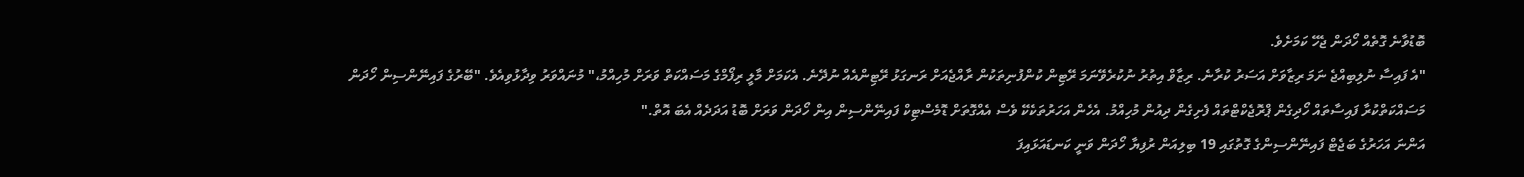ބޮޑުވާނެ ގޮތެއް ހޯދަން ޖެހޭ ކަމަށެވެ.
"އެ ފައިސާ ނުލިބިއްޖެ ނަމަ ރިޒާވަށް އަސަރު ކުރާނެ. ރިޒާވް އިތުރު ނުކުރެވޭނަމަ ރޭޓިން ކުންފުނިތަކުން ރާއްޖެއަށް ރަނގަޅު ރޭޓިންއެއް ނުދޭނެ. އެކަމަށް މާލީ ރިފޯމްގެ މަސައްކަތް ވަރަށް މުހިއްމު،" މުނައްވަރު ވިދާޅުވިއެވެ. "ބޭރުގެ ފައިނޭންސިން ހޯދަން މަސައްކަތްކުރާ ފައިސާތައް ހޯދިގެން ޕްރޮޖެކްޓްތައް ފެށިގެން ދިއުން މުހިއްމު. އެހެން އަހަރުތަކެކޭ ވެސް އެއްގޮތަށް ޑޮމެސްޓިކް ފައިނޭންސިން އިން ހޯދަން ވަރަށް ބޮޑު އަދަދެއް އެބަ އޮތް."
އަންނަ އަހަރުގެ ބަޖެޓް ފައިނޭންސިންގެ ގޮތުގައި 19 ބިލިއަން ރުފިޔާ ހޯދަން ވަނީ ކަނޑައަޅައިފަ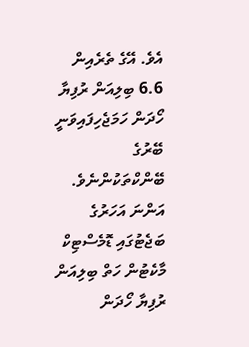އެވެ. އޭގެ ތެރެއިން 6.6 ބިލިއަން ރުފިޔާ ހޯދަން ހަމަޖެހިފައިވަނީ ބޭރުގެ ބޭންކްތަކުންނެވެ.
އަންނަ އަހަރުގެ ބަޖެޓުގައި ޑޮމެސްޓިކް މާކެޓުން ހަތް ބިލިއަން ރުފިޔާ ހޯދަން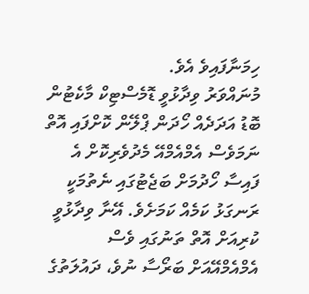ހިމަނާފައިވެ އެވެ.
މުނައްވަރު ވިދާޅުވީ ޑޮމެސްޓިކް މާކެޓުން ބޮޑު އަދަދެއް ހޯދަން ޕްލޭން ކޮށްފައި އޮތް ނަމަވެސް އެމްއެމްއޭ މެދުވެރިކޮށް އެ ފައިސާ ހޯދުމަށް ބަޖެޓުގައި ނެތުމަކީ ރަނގަޅު ކަމެއް ކަމަށެވެ. އޭނާ ވިދާޅުވީ ކުރިއަށް އޮތް ތަނުގައި ވެސް އެމްއެމްއޭއަށް ބަރޯސާ ނުވެ، ދައުލަތުގެ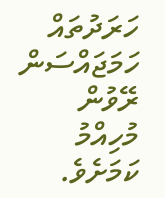ހަރަދުތައް ހަމަޖައްސަން ރޭވުން މުހިއްމު ކަމަށެވެ.